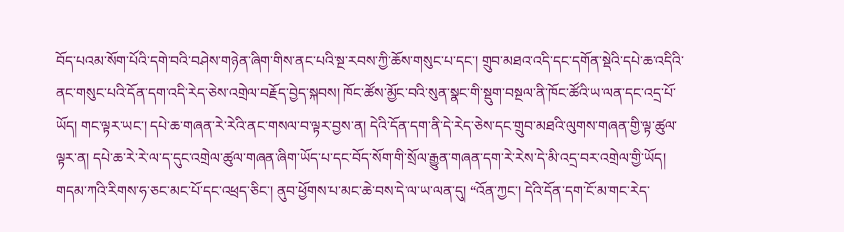བོད་པའམ་སོག་པོའི་དགེ་བའི་བཤེས་གཉེན་ཞིག་གིས་ནང་པའི་སྔ་རབས་ཀྱི་ཆོས་གསུང་པ་དང་། གྲུབ་མཐའ་འདི་དང་དགོན་སྡེའི་དཔེ་ཆ་འདིའི་ནང་གསུང་པའི་དོན་དག་འདི་རེད་ཅེས་འགྲེལ་བརྗོད་བྱེད་སྐབས། ཁོང་ཚོས་མྱོང་བའི་སུན་སྣང་གི་སྡུག་བསྔལ་ནི་ཁོང་ཚོའི་ཡ་ལན་དང་འདྲ་པོ་ཡོད། གང་ལྟར་ཡང་། དཔེ་ཆ་གཞན་རེ་རེའི་ནང་གསལ་བ་ལྟར་བྱས་ན། དེའི་དོན་དག་ནི་དེ་རེད་ཅེས་དང་གྲུབ་མཐའི་ལུགས་གཞན་གྱི་ལྟ་ཚུལ་ལྟར་ན། དཔེ་ཆ་རེ་རེ་ལ་ད་དུང་འགྲེལ་ཚུལ་གཞན་ཞིག་ཡོད་པ་དང་བོད་སོག་གི་སྲོལ་རྒྱུན་གཞན་དག་རེ་རེས་དེ་མི་འདྲ་བར་འགྲེལ་གྱི་ཡོད། གདམ་ཀའི་རིགས་ཧ་ཅང་མང་པོ་དང་འཕྲད་ཅིང་། ནུབ་ཕྱོགས་པ་མང་ཆེ་བས་དེ་ལ་ཡ་ལན་དུ། “འོན་ཀྱང་། དེའི་དོན་དག་ངོ་མ་གང་རེད་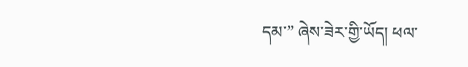དམ་” ཞེས་ཟེར་གྱི་ཡོད། ཕལ་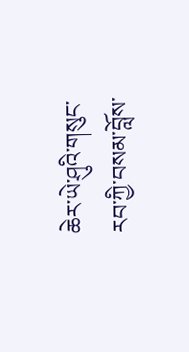ཆེར་ཡེ་ཤུའི་གསུང་རབ་ཀྱི་བསམ་བློས་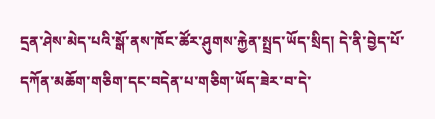དྲན་ཤེས་མེད་པའི་སྒོ་ནས་ཁོང་ཚོར་ཤུགས་རྐྱེན་སྤྲད་ཡོད་སྲིད། དེ་ནི་བྱེད་པོ་དཀོན་མཆོག་གཅིག་དང་བདེན་པ་གཅིག་ཡོད་ཟེར་བ་དེ་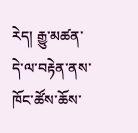རེད། རྒྱུ་མཚན་དེ་ལ་བརྟེན་ནས་ཁོང་ཚོས་ཆོས་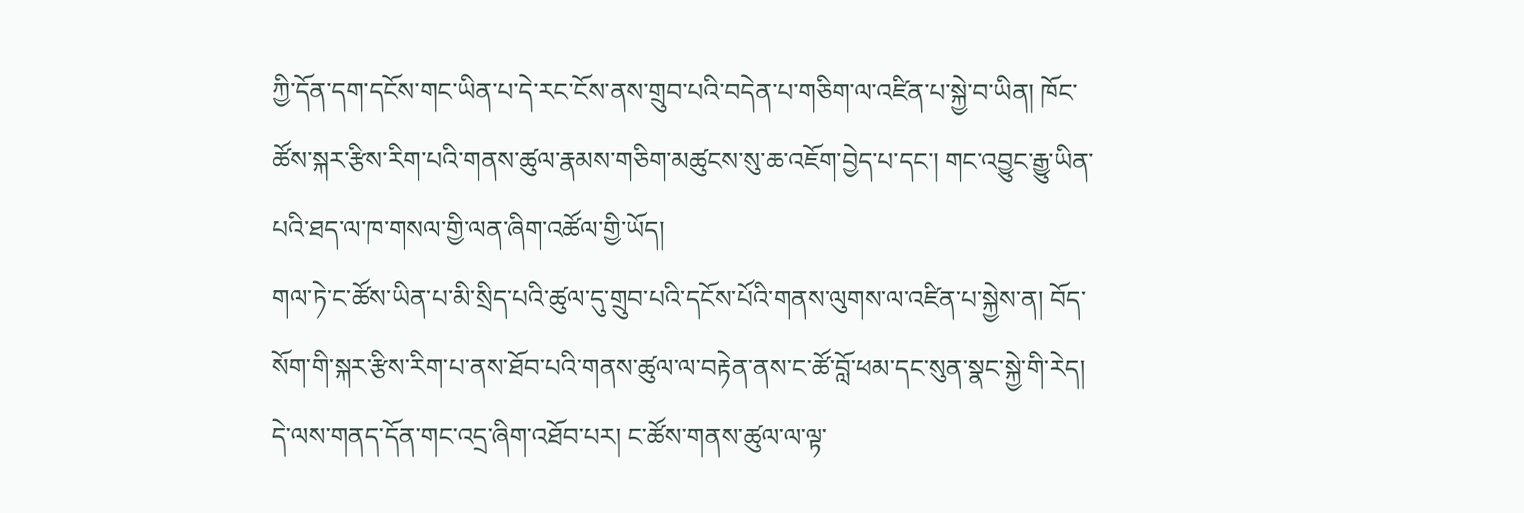ཀྱི་དོན་དག་དངོས་གང་ཡིན་པ་དེ་རང་ངོས་ནས་གྲུབ་པའི་བདེན་པ་གཅིག་ལ་འཛིན་པ་སྐྱེ་བ་ཡིན། ཁོང་ཚོས་སྐར་རྩིས་རིག་པའི་གནས་ཚུལ་རྣམས་གཅིག་མཚུངས་སུ་ཆ་འཇོག་བྱེད་པ་དང་། གང་འབྱུང་རྒྱུ་ཡིན་པའི་ཐད་ལ་ཁ་གསལ་གྱི་ལན་ཞིག་འཚོལ་གྱི་ཡོད།
གལ་ཏེ་ང་ཚོས་ཡིན་པ་མི་སྲིད་པའི་ཚུལ་དུ་གྲུབ་པའི་དངོས་པོའི་གནས་ལུགས་ལ་འཛིན་པ་སྐྱེས་ན། བོད་སོག་གི་སྐར་རྩིས་རིག་པ་ནས་ཐོབ་པའི་གནས་ཚུལ་ལ་བརྟེན་ནས་ང་ཚོ་བློ་ཕམ་དང་སུན་སྣང་སྐྱེ་གི་རེད། དེ་ལས་གནད་དོན་གང་འདྲ་ཞིག་འཐོབ་པར། ང་ཚོས་གནས་ཚུལ་ལ་ལྟ་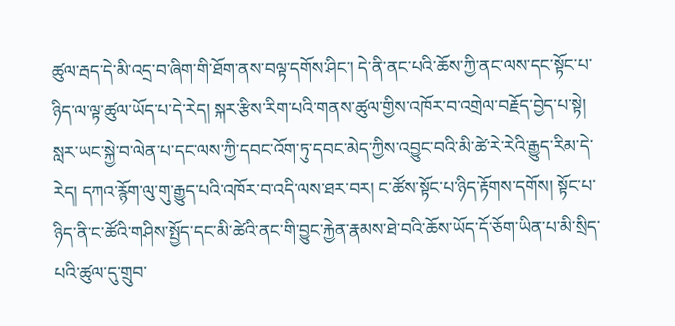ཚུལ་རྦད་དེ་མི་འདྲ་བ་ཞིག་གི་ཐོག་ནས་བལྟ་དགོས་ཤིང་། དེ་ནི་ནང་པའི་ཆོས་ཀྱི་ནང་ལས་དང་སྟོང་པ་ཉིད་ལ་ལྟ་ཚུལ་ཡོད་པ་དེ་རེད། སྐར་རྩིས་རིག་པའི་གནས་ཚུལ་གྱིས་འཁོར་བ་འགྲེལ་བརྗོད་བྱེད་པ་སྟེ། སླར་ཡང་སྐྱེ་བ་ལེན་པ་དང་ལས་ཀྱི་དབང་འོག་ཏུ་དབང་མེད་ཀྱིས་འབྱུང་བའི་མི་ཚེ་རེ་རེའི་རྒྱུད་རིམ་དེ་རེད། དཀའ་རྙོག་ལུ་གུ་རྒྱུད་པའི་འཁོར་བ་འདི་ལས་ཐར་བར། ང་ཚོས་སྟོང་པ་ཉིད་རྟོགས་དགོས། སྟོང་པ་ཉིད་ནི་ང་ཚོའི་གཤིས་སྤྱོད་དང་མི་ཚེའི་ནང་གི་བྱུང་རྐྱེན་རྣམས་ཐེ་བའི་ཆོས་ཡོད་དོ་ཅོག་ཡིན་པ་མི་སྲིད་པའི་ཚུལ་དུ་གྲུབ་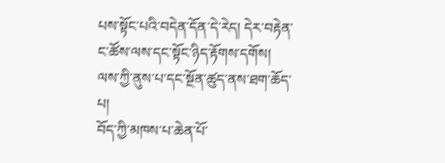པས་སྟོང་པའི་བདེན་དོན་དེ་རེད། དེར་བརྟེན་ང་ཚོས་ལས་དང་སྟོང་ཉིད་རྟོགས་དགོས།
ལས་ཀྱི་ནུས་པ་དང་སྔོན་ཚུད་ནས་ཐག་ཆོད་པ།
བོད་ཀྱི་མཁས་པ་ཆེན་པོ་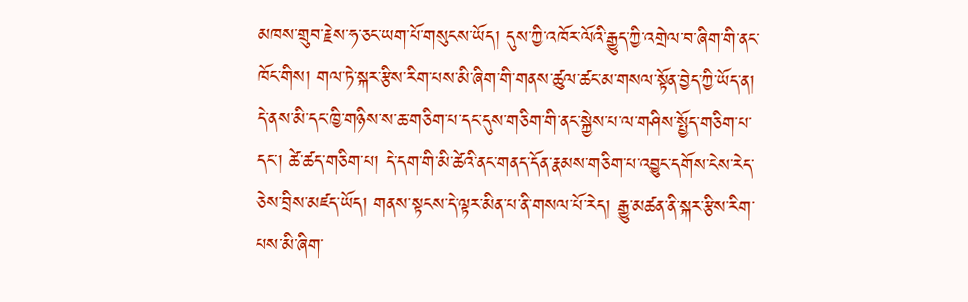མཁས་གྲུབ་རྗེས་ཧ་ཅང་ཡག་པོ་གསུངས་ཡོད། དུས་ཀྱི་འཁོར་ལོའི་རྒྱུད་ཀྱི་འགྲེལ་བ་ཞིག་གི་ནང་ཁོང་གིས། གལ་ཏེ་སྐར་རྩིས་རིག་པས་མི་ཞིག་གི་གནས་ཚུལ་ཚང་མ་གསལ་སྟོན་བྱེད་ཀྱི་ཡོད་ན། དེ་ནས་མི་དང་ཁྱི་གཉིས་ས་ཆ་གཅིག་པ་དང་དུས་གཅིག་གི་ནང་སྐྱེས་པ་ལ་གཤིས་སྤྱོད་གཅིག་པ་དང་། ཚེ་ཚད་གཅིག་པ། དེ་དག་གི་མི་ཚེའི་ནང་གནད་དོན་རྣམས་གཅིག་པ་འབྱུང་དགོས་ངེས་རེད་ཅེས་བྲིས་མཛད་ཡོད། གནས་སྟངས་དེ་ལྟར་མིན་པ་ནི་གསལ་པོ་རེད། རྒྱུ་མཚན་ནི་སྐར་རྩིས་རིག་པས་མི་ཞིག་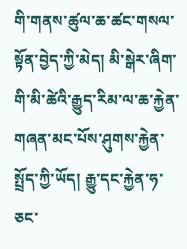གི་གནས་ཚུལ་ཆ་ཚང་གསལ་སྟོན་བྱེད་ཀྱི་མེད། མི་སྒེར་ཞིག་གི་མི་ཚེའི་རྒྱུད་རིམ་ལ་ཆ་རྐྱེན་གཞན་མང་པོས་ཤུགས་རྐྱེན་སྤྲོད་ཀྱི་ཡོད། རྒྱུ་དང་རྐྱེན་ཧ་ཅང་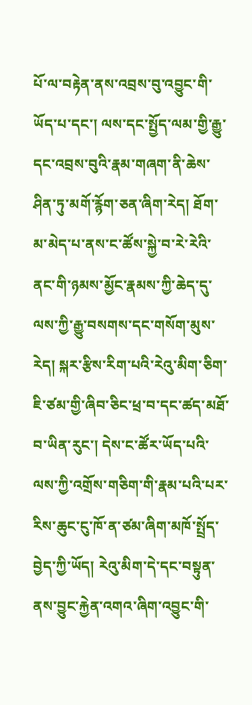པོ་ལ་བརྟེན་ནས་འབྲས་བུ་འབྱུང་གི་ཡོད་པ་དང་། ལས་དང་སྤྱོད་ལམ་གྱི་རྒྱུ་དང་འབྲས་བུའི་རྣམ་གཞག་ནི་ཆེས་ཤིན་ཏུ་མགོ་རྙོག་ཅན་ཞིག་རེད། ཐོག་མ་མེད་པ་ནས་ང་ཚོས་སྐྱེ་བ་རེ་རེའི་ནང་གི་ཉམས་མྱོང་རྣམས་ཀྱི་ཆེད་དུ་ལས་ཀྱི་རྒྱུ་བསགས་དང་གསོག་མུས་རེད། སྐར་རྩིས་རིག་པའི་རེའུ་མིག་ཅིག་ཇི་ཙམ་གྱི་ཞིབ་ཅིང་ཕྲ་བ་དང་ཚད་མཐོ་བ་ཡིན་རུང་། དེས་ང་ཚོར་ཡོད་པའི་ལས་ཀྱི་འགྲོས་གཅིག་གི་རྣམ་པའི་པར་རིས་ཆུང་ངུ་ཁོ་ན་ཙམ་ཞིག་མཁོ་སྤྲོད་བྱེད་ཀྱི་ཡོད། རེའུ་མིག་དེ་དང་བསྟུན་ནས་བྱུང་རྐྱེན་འགའ་ཞིག་འབྱུང་གི་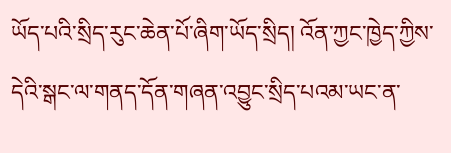ཡོད་པའི་སྲིད་རུང་ཆེན་པོ་ཞིག་ཡོད་སྲིད། འོན་ཀྱང་ཁྱེད་ཀྱིས་དེའི་སྒང་ལ་གནད་དོན་གཞན་འབྱུང་སྲིད་པའམ་ཡང་ན་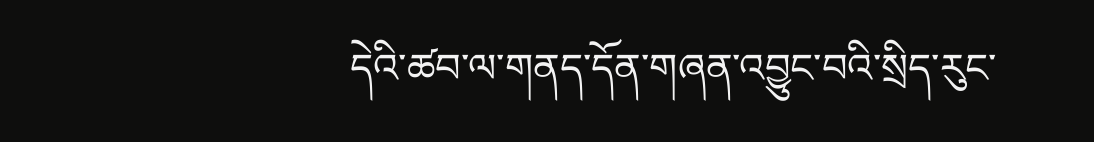དེའི་ཚབ་ལ་གནད་དོན་གཞན་འབྱུང་བའི་སྲིད་རུང་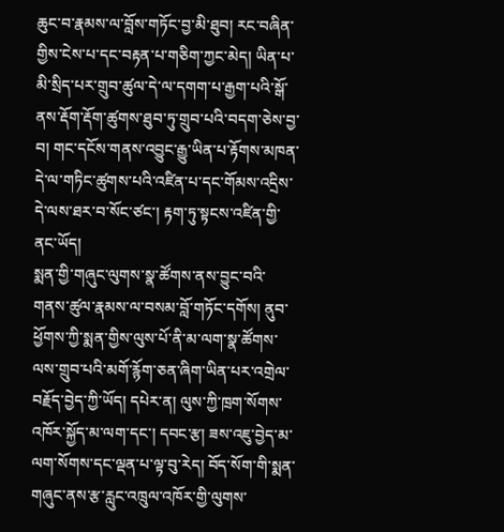ཆུང་བ་རྣམས་ལ་བློས་གཏོང་བྱ་མི་ཐུབ། རང་བཞིན་གྱིས་ངེས་པ་དང་བརྟན་པ་གཅིག་ཀྱང་མེད། ཡིན་པ་མི་སྲིད་པར་གྲུབ་ཚུལ་དེ་ལ་དགག་པ་རྒྱག་པའི་སྒོ་ནས་རྡོག་རྡོག་ཚུགས་ཐུབ་ཏུ་གྲུབ་པའི་བདག་ཅེས་བྱ་བ། གང་དངོས་གནས་འབྱུང་རྒྱུ་ཡིན་པ་རྟོགས་མཁན་དེ་ལ་གཏིང་ཚུགས་པའི་འཛིན་པ་དང་གོམས་འདྲིས་དེ་ལས་ཐར་བ་སོང་ཙང་། རྟག་ཏུ་སྟངས་འཛིན་གྱི་ནང་ཡོད།
སྨན་གྱི་གཞུང་ལུགས་སྣ་ཚོགས་ནས་བྱུང་བའི་གནས་ཚུལ་རྣམས་ལ་བསམ་བློ་གཏོང་དགོས། ནུབ་ཕྱོགས་ཀྱི་སྨན་གྱིས་ལུས་པོ་ནི་མ་ལག་སྣ་ཚོགས་ལས་གྲུབ་པའི་མགོ་རྙོག་ཅན་ཞིག་ཡིན་པར་འགྲེལ་བརྗོད་བྱེད་ཀྱི་ཡོད། དཔེར་ན། ལུས་ཀྱི་ཁྲག་སོགས་འཁོར་སྐྱོད་མ་ལག་དང་། དབང་རྩ། ཟས་འཇུ་བྱེད་མ་ལག་སོགས་དང་ལྡན་པ་ལྟ་བུ་རེད། བོད་སོག་གི་སྨན་གཞུང་ནས་རྩ་རླུང་འཁྲུལ་འཁོར་གྱི་ལུགས་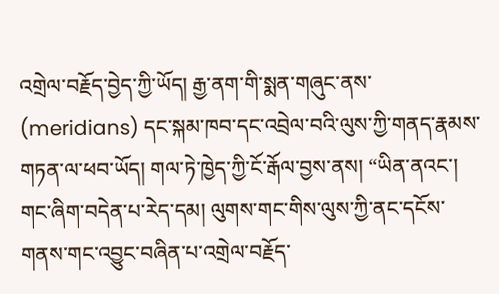འགྲེལ་བརྗོད་བྱེད་ཀྱི་ཡོད། རྒྱ་ནག་གི་སྨན་གཞུང་ནས་ (meridians) དང་སྐམ་ཁབ་དང་འབྲེལ་བའི་ལུས་ཀྱི་གནད་རྣམས་གཏན་ལ་ཕབ་ཡོད། གལ་ཏེ་ཁྱེད་ཀྱི་ངོ་རྒོལ་བྱས་ནས། “ཡིན་ནའང་། གང་ཞིག་བདེན་པ་རེད་དམ། ལུགས་གང་གིས་ལུས་ཀྱི་ནང་དངོས་གནས་གང་འབྱུང་བཞིན་པ་འགྲེལ་བརྗོད་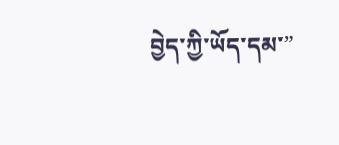བྱེད་ཀྱི་ཡོད་དམ་”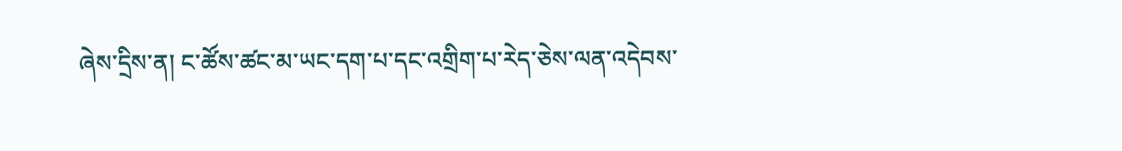ཞེས་དྲིས་ན། ང་ཚོས་ཚང་མ་ཡང་དག་པ་དང་འགྲིག་པ་རེད་ཅེས་ལན་འདེབས་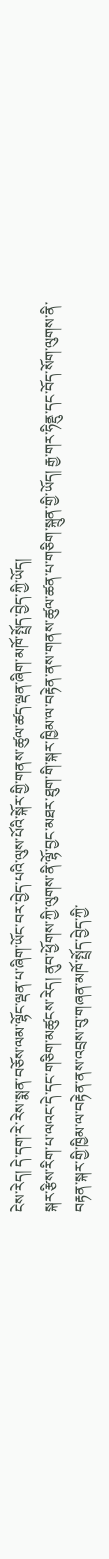ངེས་རེད། དེ་དག་རེ་རེས་སྨན་བཅོས་ལམ་ལྷོང་ལྡན་པ་ཞིག་ཡོང་བར་བྱེད་པའི་ལུས་པོའི་སྐོར་གྱི་གནས་ཚུལ་ཚད་ལྡན་ཞིག་མཁོ་སྤྲོད་བྱེད་ཀྱི་ཡོད།
སྐར་རྩིས་རིག་པ་ལའང་དེ་དང་གཅིག་མཚུངས་རེད། ནུབ་ཕྱོགས་ཀྱི་ལུགས་ནི་ལྷོ་བྱང་མཐར་ཐུག་གི་སྐར་ཁྱིམ་ལ་བརྟེན་ནས་གནས་ཚུལ་ཚན་པ་གཅིག་སྐྲུན་གྱི་ཡོད། རྒྱ་གར་ཧིནྡུ་དང་བོད་སོག་ལུགས་ནི་བརྟན་སྐར་གྱི་ཁྱིམ་ལ་བརྟེན་ནས་འབྲས་བུ་གཞན་མཁོ་སྤྲོད་བྱེད་ཀྱི་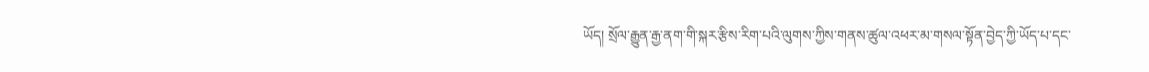ཡོད། སྲོལ་རྒྱུན་རྒྱ་ནག་གི་སྐར་རྩིས་རིག་པའི་ལུགས་ཀྱིས་གནས་ཚུལ་འཕར་མ་གསལ་སྟོན་བྱེད་ཀྱི་ཡོད་པ་དང་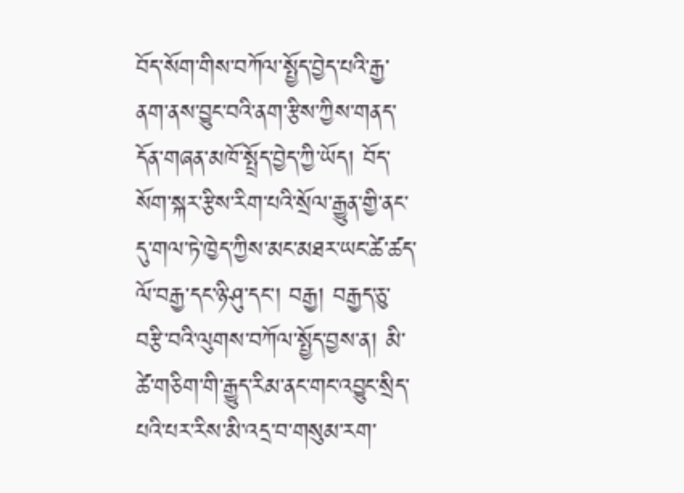བོད་སོག་གིས་བཀོལ་སྤྱོད་བྱེད་པའི་རྒྱ་ནག་ནས་བྱུང་བའི་ནག་རྩིས་ཀྱིས་གནད་དོན་གཞན་མཁོ་སྤྲོད་བྱེད་ཀྱི་ཡོད། བོད་སོག་སྐར་རྩིས་རིག་པའི་སྲོལ་རྒྱུན་གྱི་ནང་དུ་གལ་ཏེ་ཁྱེད་ཀྱིས་མང་མཐར་ཡང་ཚེ་ཚད་ལོ་བརྒྱ་དང་ཉི་ཤུ་དང་། བརྒྱ། བརྒྱད་ཅུ་བརྩི་བའི་ལུགས་བཀོལ་སྤྱོད་བྱས་ན། མི་ཚེ་གཅིག་གི་རྒྱུད་རིམ་ནང་གང་འབྱུང་སྲིད་པའི་པར་རིས་མི་འདྲ་བ་གསུམ་རག་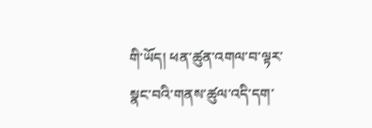གི་ཡོད། ཕན་ཚུན་འགལ་བ་ལྟར་སྣང་བའི་གནས་ཚུལ་འདི་དག་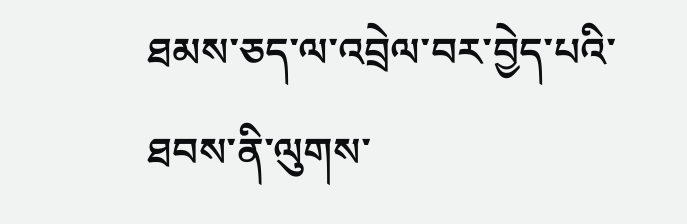ཐམས་ཅད་ལ་འབྲེལ་བར་བྱེད་པའི་ཐབས་ནི་ལུགས་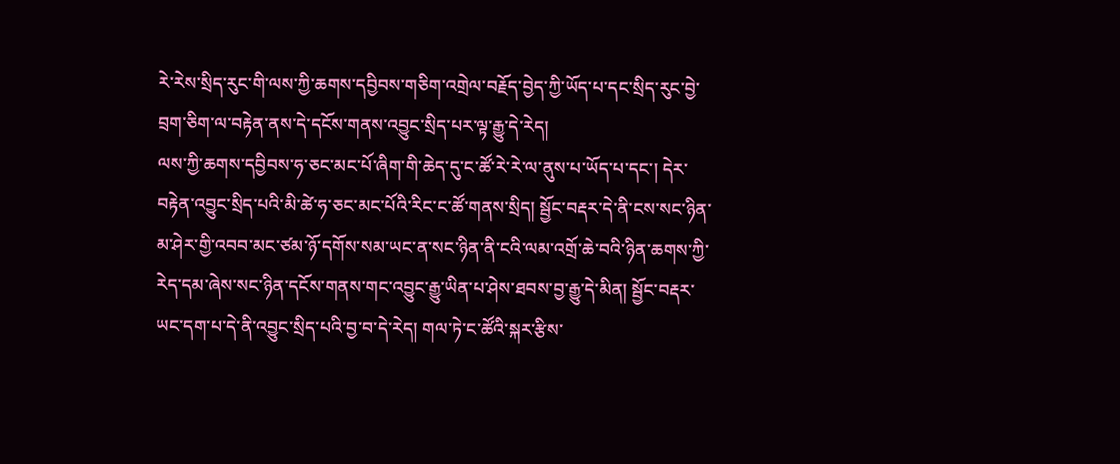རེ་རེས་སྲིད་རུང་གི་ལས་ཀྱི་ཆགས་དབྱིབས་གཅིག་འགྲེལ་བརྗོད་བྱེད་ཀྱི་ཡོད་པ་དང་སྲིད་རུང་བྱེ་བྲག་ཅིག་ལ་བརྟེན་ནས་དེ་དངོས་གནས་འབྱུང་སྲིད་པར་ལྟ་རྒྱུ་དེ་རེད།
ལས་ཀྱི་ཆགས་དབྱིབས་ཧ་ཅང་མང་པོ་ཞིག་གི་ཆེད་དུ་ང་ཚོ་རེ་རེ་ལ་ནུས་པ་ཡོད་པ་དང་། དེར་བརྟེན་འབྱུང་སྲིད་པའི་མི་ཚེ་ཧ་ཅང་མང་པོའི་རིང་ང་ཚོ་གནས་སྲིད། སྦྱོང་བརྡར་དེ་ནི་ངས་སང་ཉིན་མ་ཤེར་གྱི་འབབ་མང་ཙམ་ཉོ་དགོས་སམ་ཡང་ན་སང་ཉིན་ནི་ངའི་ལམ་འགྲོ་ཆེ་བའི་ཉིན་ཆགས་ཀྱི་རེད་དམ་ཞེས་སང་ཉིན་དངོས་གནས་གང་འབྱུང་རྒྱུ་ཡིན་པ་ཤེས་ཐབས་བྱ་རྒྱུ་དེ་མིན། སྦྱོང་བརྡར་ཡང་དག་པ་དེ་ནི་འབྱུང་སྲིད་པའི་བྱ་བ་དེ་རེད། གལ་ཏེ་ང་ཚོའི་སྐར་རྩིས་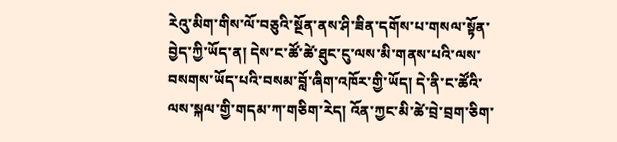རེའུ་མིག་གིས་ལོ་བཅུའི་སྔོན་ནས་ཤི་ཟིན་དགོས་པ་གསལ་སྟོན་བྱེད་ཀྱི་ཡོད་ན། དེས་ང་ཚོ་ཚེ་ཐུང་ངུ་ལས་མི་གནས་པའི་ལས་བསགས་ཡོད་པའི་བསམ་བློ་ཞིག་འཁོར་གྱི་ཡོད། དེ་ནི་ང་ཚོའི་ལས་སྐལ་གྱི་གདམ་ཀ་གཅིག་རེད། འོན་ཀྱང་མི་ཚེ་བྲེ་བྲག་ཅིག་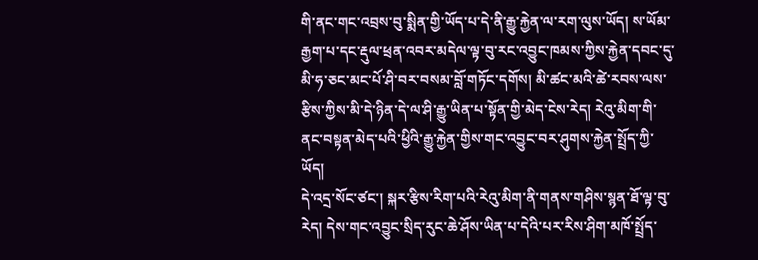གི་ནང་གང་འབྲས་བུ་སྨིན་གྱི་ཡོད་པ་དེ་ནི་རྒྱུ་རྐྱེན་ལ་རག་ལུས་ཡོད། ས་ཡོམ་རྒྱག་པ་དང་རྡུལ་ཕྲན་འབར་མདེལ་ལྟ་བུ་རང་འབྱུང་ཁམས་ཀྱིས་རྐྱེན་དབང་དུ་མི་ཧ་ཅང་མང་པོ་ཤི་བར་བསམ་བློ་གཏོང་དགོས། མི་ཚང་མའི་ཚེ་རབས་ལས་རྩིས་ཀྱིས་མི་དེ་ཉིན་དེ་ལ་ཤི་རྒྱུ་ཡིན་པ་སྟོན་གྱི་མེད་ངེས་རེད། རེའུ་མིག་གི་ནང་བསྟན་མེད་པའི་ཕྱིའི་རྒྱུ་རྐྱེན་གྱིས་གང་འབྱུང་བར་ཤུགས་རྐྱེན་སྤྲོད་ཀྱི་ཡོད།
དེ་འདྲ་སོང་ཙང་། སྐར་རྩིས་རིག་པའི་རེའུ་མིག་ནི་གནས་གཤིས་སྙན་ཐོ་ལྟ་བུ་རེད། དེས་གང་འབྱུང་སྲིད་རུང་ཆེ་ཤོས་ཡིན་པ་དེའི་པར་རིས་ཤིག་མཁོ་སྤྲོད་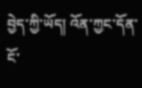བྱེད་ཀྱི་ཡོད། འོན་ཀྱང་དོན་ངོ་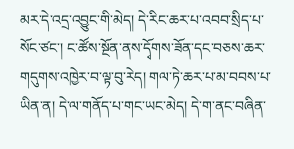མར་དེ་འདྲ་འབྱུང་གི་མེད། དེ་རིང་ཆར་པ་འབབ་སྲིད་པ་སོང་ཙང་། ང་ཚོས་སྔོན་ནས་དྭོགས་ཟོན་དང་བཅས་ཆར་གདུགས་འཁྱེར་བ་ལྟ་བུ་རེད། གལ་ཏེ་ཆར་པ་མ་བབས་པ་ཡིན་ན། དེ་ལ་གནོད་པ་གང་ཡང་མེད། དེ་ག་ནང་བཞིན་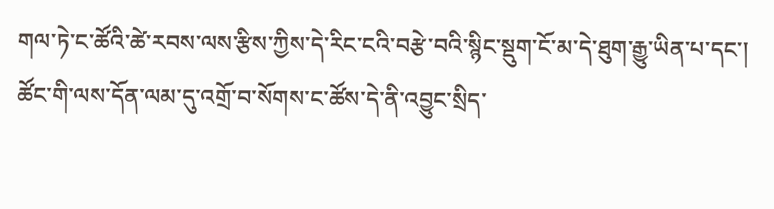གལ་ཏེ་ང་ཚོའི་ཚེ་རབས་ལས་རྩིས་ཀྱིས་དེ་རིང་ངའི་བརྩེ་བའི་སྙིང་སྡུག་ངོ་མ་དེ་ཐུག་རྒྱུ་ཡིན་པ་དང་། ཚོང་གི་ལས་དོན་ལམ་དུ་འགྲོ་བ་སོགས་ང་ཚོས་དེ་ནི་འབྱུང་སྲིད་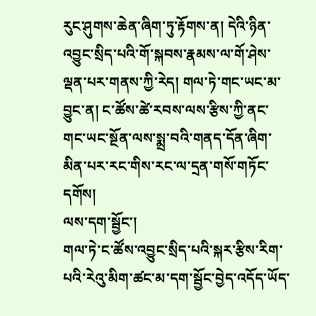རུང་ཤུགས་ཆེན་ཞིག་ཏུ་རྟོགས་ན། དེའི་ཉིན་འབྱུང་སྲིད་པའི་གོ་སྐབས་རྣམས་ལ་གོ་ཤེས་ལྡན་པར་གནས་ཀྱི་རེད། གལ་ཏེ་གང་ཡང་མ་བྱུང་ན། ང་ཚོས་ཚེ་རབས་ལས་རྩིས་ཀྱི་ནང་གང་ཡང་སྔོན་ལས་སྨྲ་བའི་གནད་དོན་ཞིག་མིན་པར་རང་གིས་རང་ལ་དྲན་གསོ་གཏོང་དགོས།
ལས་དག་སྦྱོང་།
གལ་ཏེ་ང་ཚོས་འབྱུང་སྲིད་པའི་སྐར་རྩིས་རིག་པའི་རེའུ་མིག་ཚང་མ་དག་སྦྱོང་བྱེད་འདོད་ཡོད་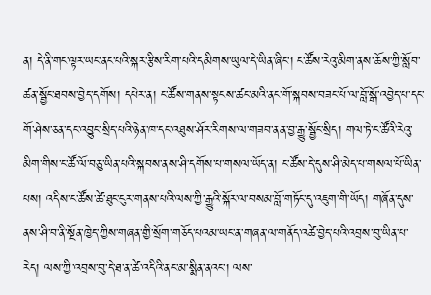ན། དེ་ནི་གང་ལྟར་ཡང་ནང་པའི་སྐར་རྩིས་རིག་པའི་དམིགས་ཡུལ་དེ་ཡིན་ཞིང་། ང་ཚོས་རེའུ་མིག་ནས་ཆོས་ཀྱི་སློབ་ཚན་སྦྱོང་ཐབས་བྱེད་དགོས། དཔེར་ན། ང་ཚོས་གནས་སྟངས་ཚང་མའི་ནང་གོ་སྐབས་བཟང་པོ་ལ་བློ་སྒོ་འབྱེད་པ་དང་གོ་ཤེས་ཅན་དང་འབྱུང་སྲིད་པའི་ཉེན་ཁ་དང་འཐུས་ཤོར་རིགས་ལ་གཟབ་ནན་བྱ་རྒྱུ་སྦྱོང་སྲིད། གལ་ཏེ་ང་ཚོའི་རེའུ་མིག་གིས་ང་ཚོ་ལོ་བཅུ་ཡིན་པའི་སྐབས་ནས་ཤི་དགོས་པ་གསལ་ཡོད་ན། ང་ཚོས་དེ་དུས་ཤི་མེད་པ་གསལ་པོ་ཡིན་པས། འདིས་ང་ཚོས་ཚེ་ཐུང་ངུར་གནས་པའི་ལས་ཀྱི་རྒྱུའི་སྐོར་ལ་བསམ་བློ་གཏོང་དུ་འཇུག་གི་ཡོད། གཞོན་དུས་ནས་ཤི་བ་ནི་སྔོན་ཁྱེད་ཀྱིས་གཞན་གྱི་སྲོག་གཅོད་པའམ་ཡང་ན་གཞན་ལ་གནོད་འཚེ་བྱེད་པའི་འབྲས་བུ་ཡིན་པ་རེད། ལས་ཀྱི་འབྲས་བུ་དེ་ཐ་ན་ཚེ་འདིའི་ནང་མ་སྨིན་ནའང་། ལས་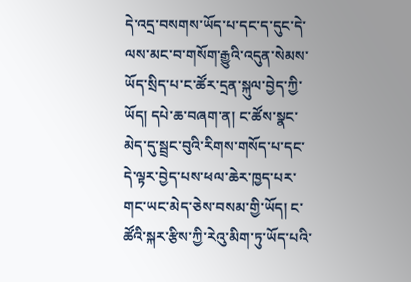དེ་འདྲ་བསགས་ཡོད་པ་དང་ད་དུང་དེ་ལས་མང་བ་གསོག་རྒྱུའི་འདུན་སེམས་ཡོད་སྲིད་པ་ང་ཚོར་དྲན་སྐུལ་བྱེད་ཀྱི་ཡོད། དཔེ་ཆ་བཞག་ན། ང་ཚོས་སྣང་མེད་དུ་སྦྲང་བུའི་རིགས་གསོད་པ་དང་དེ་ལྟར་བྱེད་པས་ཕལ་ཆེར་ཁྱད་པར་གང་ཡང་མེད་ཅེས་བསམ་གྱི་ཡོད། ང་ཚོའི་སྐར་རྩིས་ཀྱི་རེའུ་མིག་ཏུ་ཡོད་པའི་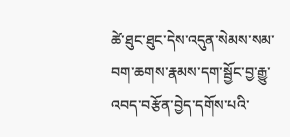ཚེ་ཐུང་ཐུང་དེས་འདུན་སེམས་སམ་བག་ཆགས་རྣམས་དག་སྦྱོང་བྱ་རྒྱུ་འབད་བརྩོན་བྱེད་དགོས་པའི་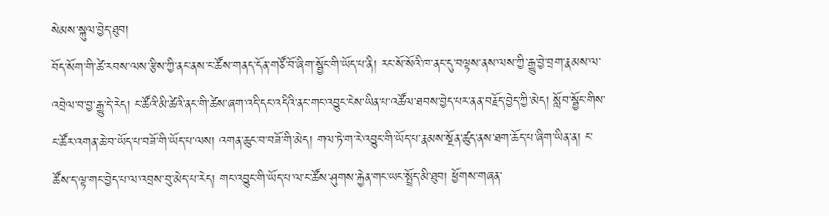སེམས་སྐུལ་བྱེད་ཐུབ།
བོད་སོག་གི་ཚེ་རབས་ལས་རྩིས་ཀྱི་ནང་ནས་ང་ཚོས་གནད་དོན་གཙོ་བོ་ཞིག་སྦྱོང་གི་ཡོད་པ་ནི། རང་སོ་སོའི་ཁ་ནང་དུ་བལྟས་ནས་ལས་ཀྱི་རྒྱུ་བྱེ་བྲག་རྣམས་ལ་འབྲེལ་བ་བྱ་རྒྱུ་དེ་རེད། ང་ཚོའི་མི་ཚེའི་ནང་གི་ཚེས་ཞག་འདི་དང་འདིའི་ནང་གང་འབྱུང་ངེས་ཡིན་པ་འཚོལ་ཐབས་བྱེད་པར་ནན་བརྗོད་བྱེད་ཀྱི་མེད། སློབ་སྦྱོང་གིས་ང་ཚོར་འགན་ཆེ་བ་ཡོད་པ་བཟོ་གི་ཡོད་པ་ལས། འགན་ཆུང་བ་བཟོ་གི་མེད། གལ་ཏེ་ག་རེ་འབྱུང་གི་ཡོད་པ་རྣམས་སྔོན་ཚུད་ནས་ཐག་ཆོད་པ་ཞིག་ཡིན་ན། ང་ཚོས་ད་ལྟ་གང་བྱེད་པ་ལ་འབྲས་བུ་མེད་པ་རེད། གང་འབྱུང་གི་ཡོད་པ་ལ་ང་ཚོས་ཤུགས་རྐྱེན་གང་ཡང་སྤྲོད་མི་ཐུབ། ཕྱོགས་གཞན་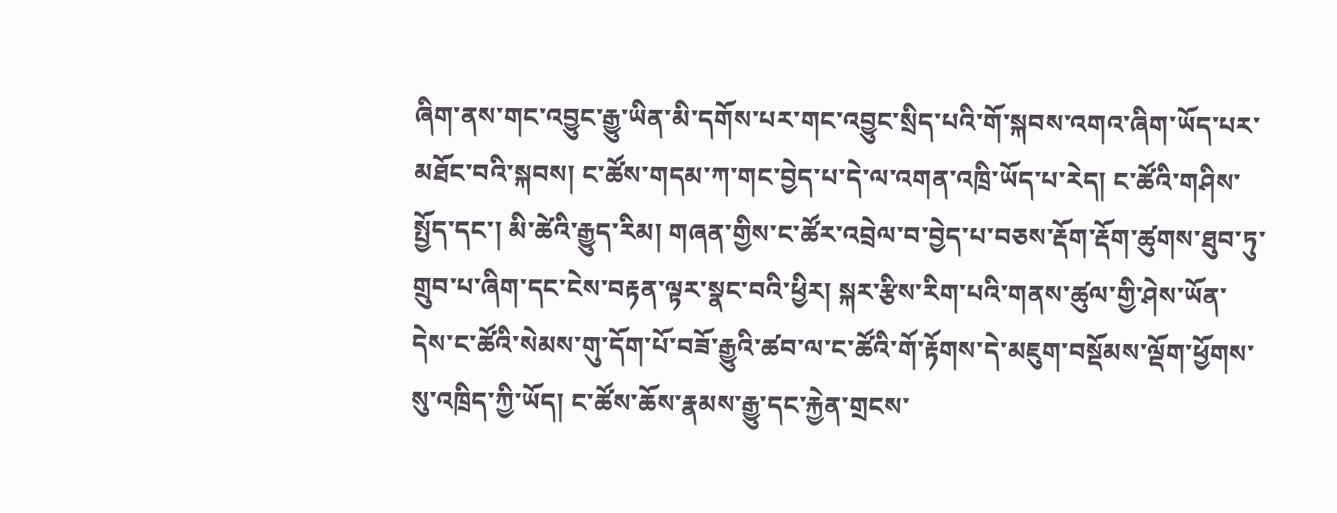ཞིག་ནས་གང་འབྱུང་རྒྱུ་ཡིན་མི་དགོས་པར་གང་འབྱུང་སྲིད་པའི་གོ་སྐབས་འགའ་ཞིག་ཡོད་པར་མཐོང་བའི་སྐབས། ང་ཚོས་གདམ་ཀ་གང་བྱེད་པ་དེ་ལ་འགན་འཁྲི་ཡོད་པ་རེད། ང་ཚོའི་གཤིས་སྤྱོད་དང་། མི་ཚེའི་རྒྱུད་རིམ། གཞན་གྱིས་ང་ཚོར་འབྲེལ་བ་བྱེད་པ་བཅས་རྡོག་རྡོག་ཚུགས་ཐུབ་ཏུ་གྲུབ་པ་ཞིག་དང་ངེས་བརྟན་ལྟར་སྣང་བའི་ཕྱིར། སྐར་རྩིས་རིག་པའི་གནས་ཚུལ་གྱི་ཤེས་ཡོན་དེས་ང་ཚོའི་སེམས་གུ་དོག་པོ་བཟོ་རྒྱུའི་ཚབ་ལ་ང་ཚོའི་གོ་རྟོགས་དེ་མཇུག་བསྡོམས་ལྡོག་ཕྱོགས་སུ་འཁྲིད་ཀྱི་ཡོད། ང་ཚོས་ཆོས་རྣམས་རྒྱུ་དང་རྐྱེན་གྲངས་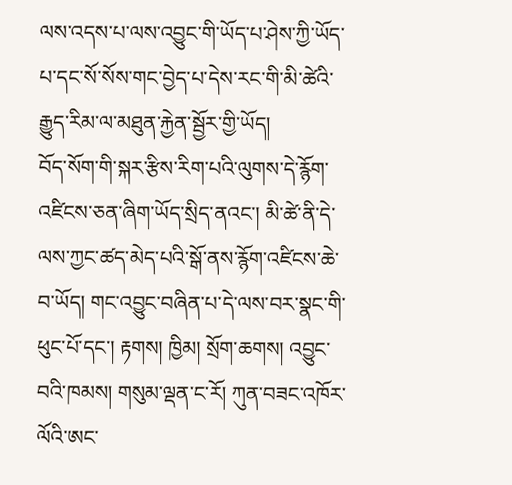ལས་འདས་པ་ལས་འབྱུང་གི་ཡོད་པ་ཤེས་ཀྱི་ཡོད་པ་དང་སོ་སོས་གང་བྱེད་པ་དེས་རང་གི་མི་ཚེའི་རྒྱུད་རིམ་ལ་མཐུན་རྐྱེན་སྦྱོར་གྱི་ཡོད།
བོད་སོག་གི་སྐར་རྩིས་རིག་པའི་ལུགས་དེ་རྙོག་འཛིངས་ཅན་ཞིག་ཡོད་སྲིད་ནའང་། མི་ཚེ་ནི་དེ་ལས་ཀྱང་ཚད་མེད་པའི་སྒོ་ནས་རྙོག་འཛིངས་ཆེ་བ་ཡོད། གང་འབྱུང་བཞིན་པ་དེ་ལས་བར་སྣང་གི་ཕུང་པོ་དང་། རྟགས། ཁྱིམ། སྲོག་ཆགས། འབྱུང་བའི་ཁམས། གསུམ་ལྡན་ང་རོ། ཀུན་བཟང་འཁོར་ལོའི་ཨང་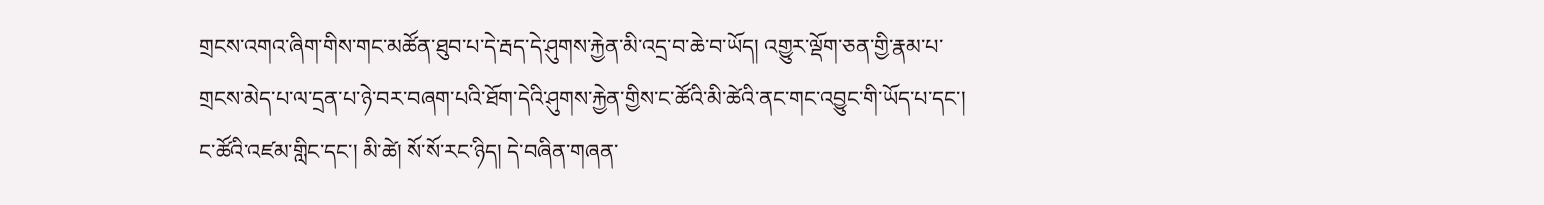གྲངས་འགའ་ཞིག་གིས་གང་མཚོན་ཐུབ་པ་དེ་རྦད་དེ་ཤུགས་རྐྱེན་མི་འདྲ་བ་ཆེ་བ་ཡོད། འགྱུར་ལྡོག་ཅན་གྱི་རྣམ་པ་གྲངས་མེད་པ་ལ་དྲན་པ་ཉེ་བར་བཞག་པའི་ཐོག་དེའི་ཤུགས་རྐྱེན་གྱིས་ང་ཚོའི་མི་ཚེའི་ནང་གང་འབྱུང་གི་ཡོད་པ་དང་། ང་ཚོའི་འཛམ་གླིང་དང་། མི་ཚེ། སོ་སོ་རང་ཉིད། དེ་བཞིན་གཞན་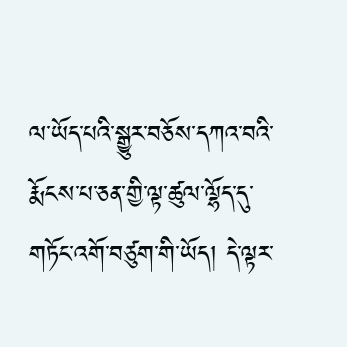ལ་ཡོད་པའི་སྒྱུར་བཅོས་དཀའ་བའི་རྨོངས་པ་ཅན་གྱི་ལྟ་ཚུལ་ལྷོད་དུ་གཏོང་འགོ་བཙུག་གི་ཡོད། དེ་ལྟར་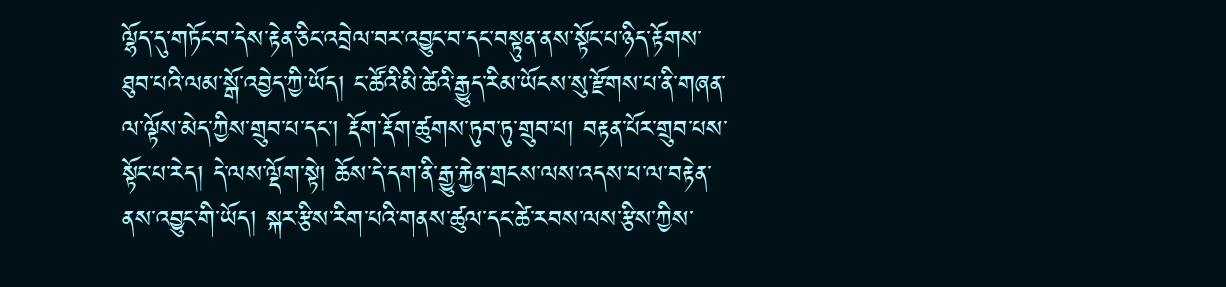ལྷོད་དུ་གཏོང་བ་དེས་རྟེན་ཅིང་འབྲེལ་བར་འབྱུང་བ་དང་བསྟུན་ནས་སྟོང་པ་ཉིད་རྟོགས་ཐུབ་པའི་ལམ་སྒོ་འབྱེད་ཀྱི་ཡོད། ང་ཚོའི་མི་ཚེའི་རྒྱུད་རིམ་ཡོངས་སུ་རྫོགས་པ་ནི་གཞན་ལ་ལྟོས་མེད་ཀྱིས་གྲུབ་པ་དང་། རྡོག་རྡོག་ཚུགས་ཏུབ་ཏུ་གྲུབ་པ། བརྟན་པོར་གྲུབ་པས་སྟོང་པ་རེད། དེ་ལས་ལྡོག་སྟེ། ཆོས་དེ་དག་ནི་རྒྱུ་རྐྱེན་གྲངས་ལས་འདས་པ་ལ་བརྟེན་ནས་འབྱུང་གི་ཡོད། སྐར་རྩིས་རིག་པའི་གནས་ཚུལ་དང་ཚེ་རབས་ལས་རྩིས་ཀྱིས་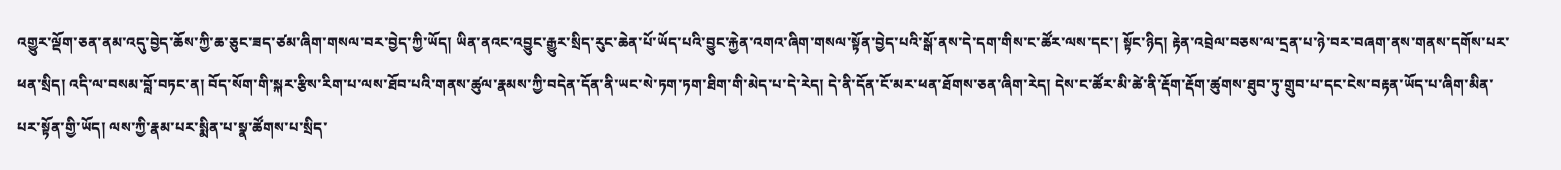འགྱུར་ལྡོག་ཅན་ནམ་འདུ་བྱེད་ཆོས་ཀྱི་ཆ་ཅུང་ཟད་ཙམ་ཞིག་གསལ་བར་བྱེད་ཀྱི་ཡོད། ཡིན་ནའང་འབྱུང་རྒྱུར་སྲིད་རུང་ཆེན་པོ་ཡོད་པའི་བྱུང་རྐྱེན་འགའ་ཞིག་གསལ་སྟོན་བྱེད་པའི་སྒོ་ནས་དེ་དག་གིས་ང་ཚོར་ལས་དང་། སྟོང་ཉིད། རྟེན་འབྲེལ་བཅས་ལ་དྲན་པ་ཉེ་བར་བཞག་ནས་གནས་དགོས་པར་ཕན་སྲིད། འདི་ལ་བསམ་བློ་བཏང་ན། བོད་སོག་གི་སྐར་རྩིས་རིག་པ་ལས་ཐོབ་པའི་གནས་ཚུལ་རྣམས་ཀྱི་བདེན་དོན་ནི་ཡང་སེ་ཏག་ཏག་ཐིག་གི་མེད་པ་དེ་རེད། དེ་ནི་དོན་ངོ་མར་ཕན་ཐོགས་ཅན་ཞིག་རེད། དེས་ང་ཚོར་མི་ཚེ་ནི་རྡོག་རྡོག་ཚུགས་ཐུབ་ཏུ་གྲུབ་པ་དང་ངེས་བརྟན་ཡོད་པ་ཞིག་མིན་པར་སྟོན་གྱི་ཡོད། ལས་ཀྱི་རྣམ་པར་སྨིན་པ་སྣ་ཚོགས་པ་སྲིད་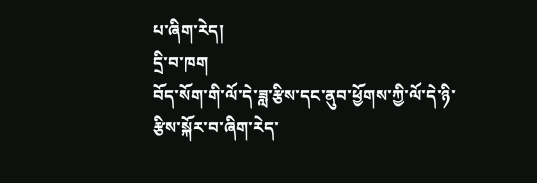པ་ཞིག་རེད།
དྲི་བ་ཁག
བོད་སོག་གི་ལོ་དེ་ཟླ་རྩིས་དང་ནུབ་ཕྱོགས་ཀྱི་ལོ་དེ་ཉི་རྩིས་སྐོར་བ་ཞིག་རེད་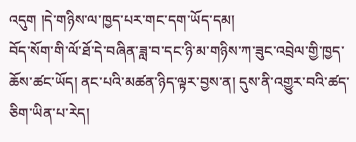འདུག །དེ་གཉིས་ལ་ཁྱད་པར་གང་དག་ཡོད་དམ།
བོད་སོག་གི་ལོ་ཐོ་དེ་བཞིན་ཟླ་བ་དང་ཉི་མ་གཉིས་ཀ་ཟུང་འབྲེལ་གྱི་ཁྱད་ཆོས་ཚང་ཡོད། ནང་པའི་མཚན་ཉིད་ལྟར་བྱས་ན། དུས་ནི་འགྱུར་བའི་ཚད་ཅིག་ཡིན་པ་རེད།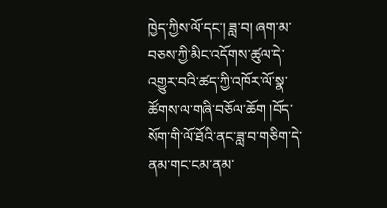ཁྱེད་ཀྱིས་ལོ་དང་། ཟླ་བ། ཞག་མ་བཅས་ཀྱི་མིང་འདོགས་ཚུལ་དེ་འགྱུར་བའི་ཚད་ཀྱི་འཁོར་ལོ་སྣ་ཚོགས་ལ་གཞི་བཅོལ་ཆོག །བོད་སོག་གི་ལོ་ཐོའི་ནང་ཟླ་བ་གཅིག་དེ་ནམ་གང་ངམ་ནམ་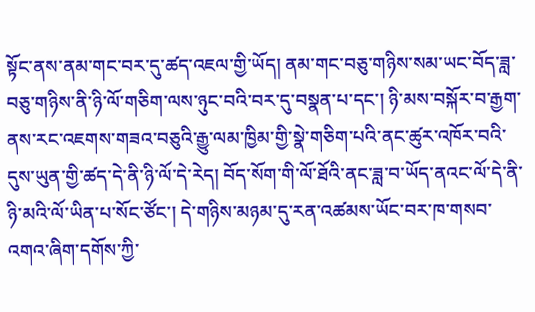སྟོང་ནས་ནམ་གང་བར་དུ་ཚད་འཇལ་གྱི་ཡོད། ནམ་གང་བཅུ་གཉིས་སམ་ཡང་བོད་ཟླ་བཅུ་གཉིས་ནི་ཉི་ལོ་གཅིག་ལས་ཉུང་བའི་བར་དུ་བསྣན་པ་དང་། ཉི་མས་བསྐོར་བ་རྒྱག་ནས་རང་འཇགས་གཟའ་བཅུའི་རྒྱུ་ལམ་ཁྱིམ་གྱི་སྣེ་གཅིག་པའི་ནང་ཚུར་འཁོར་བའི་དུས་ཡུན་གྱི་ཚད་དེ་ནི་ཉི་ལོ་དེ་རེད། བོད་སོག་གི་ལོ་ཐོའི་ནང་ཟླ་བ་ཡོད་ནའང་ལོ་དེ་ནི་ཉི་མའི་ལོ་ཡིན་པ་སོང་ཙོང་། དེ་གཉིས་མཉམ་དུ་རན་འཚམས་ཡོང་བར་ཁ་གསབ་འགའ་ཞིག་དགོས་ཀྱི་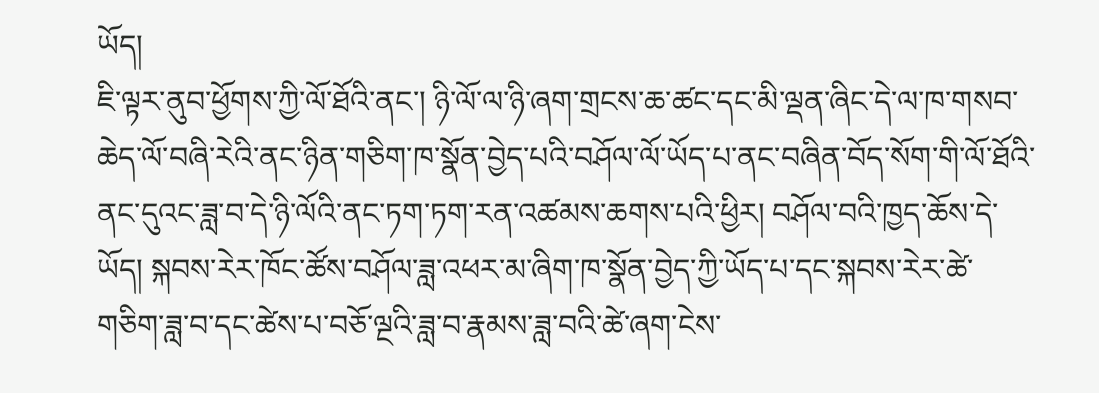ཡོད།
ཇི་ལྟར་ནུབ་ཕྱོགས་ཀྱི་ལོ་ཐོའི་ནང་། ཉི་ལོ་ལ་ཉི་ཞག་གྲངས་ཆ་ཚང་དང་མི་ལྡན་ཞིང་དེ་ལ་ཁ་གསབ་ཆེད་ལོ་བཞི་རེའི་ནང་ཉིན་གཅིག་ཁ་སྣོན་བྱེད་པའི་བཤོལ་ལོ་ཡོད་པ་ནང་བཞིན་བོད་སོག་གི་ལོ་ཐོའི་ནང་དུའང་ཟླ་བ་དེ་ཉི་ལོའི་ནང་ཏག་ཏག་རན་འཚམས་ཆགས་པའི་ཕྱིར། བཤོལ་བའི་ཁྱད་ཆོས་དེ་ཡོད། སྐབས་རེར་ཁོང་ཚོས་བཤོལ་ཟླ་འཕར་མ་ཞིག་ཁ་སྣོན་བྱེད་ཀྱི་ཡོད་པ་དང་སྐབས་རེར་ཚེ་གཅིག་ཟླ་བ་དང་ཚེས་པ་བཅོ་ལྔའི་ཟླ་བ་རྣམས་ཟླ་བའི་ཚེ་ཞག་ངེས་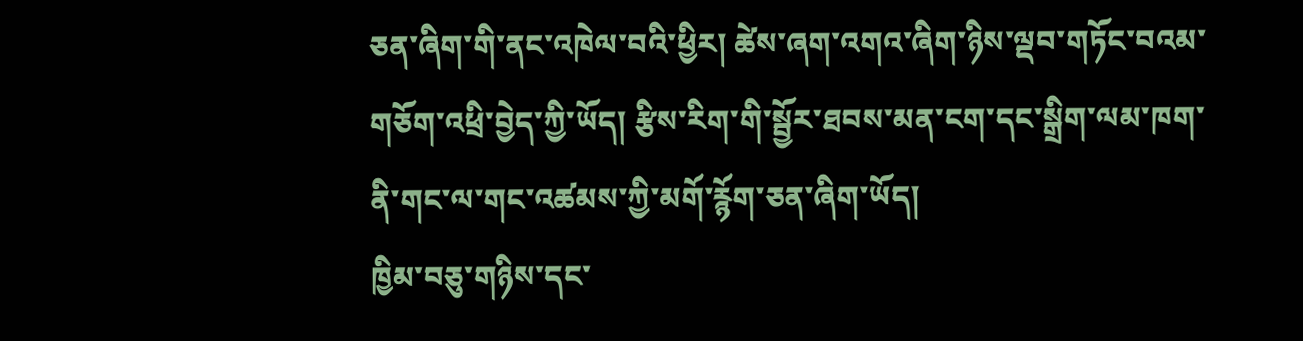ཅན་ཞིག་གི་ནང་འཁེལ་བའི་ཕྱིར། ཚེས་ཞག་འགའ་ཞིག་ཉིས་ལྡབ་གཏོང་བའམ་གཅོག་འཕྲི་བྱེད་ཀྱི་ཡོད། རྩིས་རིག་གི་སྦྱོར་ཐབས་མན་ངག་དང་སྒྲིག་ལམ་ཁག་ནི་གང་ལ་གང་འཚམས་ཀྱི་མགོ་རྙོག་ཅན་ཞིག་ཡོད།
ཁྱིམ་བཅུ་གཉིས་དང་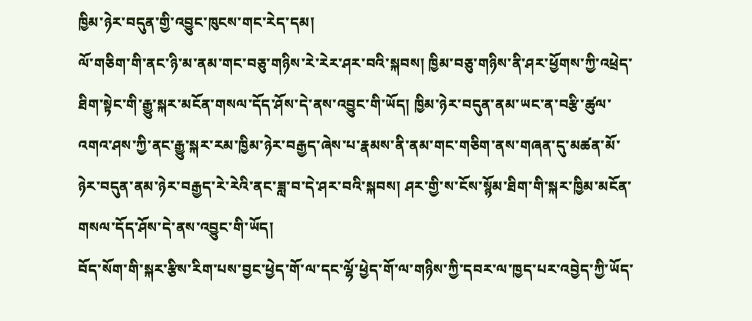ཁྱིམ་ཉེར་བདུན་གྱི་འབྱུང་ཁུངས་གང་རེད་དམ།
ལོ་གཅིག་གི་ནང་ཉི་མ་ནམ་གང་བཅུ་གཉིས་རེ་རེར་ཤར་བའི་སྐབས། ཁྱིམ་བཅུ་གཉིས་ནི་ཤར་ཕྱོགས་ཀྱི་འཕྲེད་ཐིག་སྟེང་གི་རྒྱུ་སྐར་མངོན་གསལ་དོད་ཤོས་དེ་ནས་འབྱུང་གི་ཡོད། ཁྱིམ་ཉེར་བདུན་ནམ་ཡང་ན་བརྩི་ཚུལ་འགའ་ཤས་ཀྱི་ནང་རྒྱུ་སྐར་རམ་ཁྱིམ་ཉེར་བརྒྱད་ཞེས་པ་རྣམས་ནི་ནམ་གང་གཅིག་ནས་གཞན་དུ་མཚན་མོ་ཉེར་བདུན་ནམ་ཉེར་བརྒྱད་རེ་རེའི་ནང་ཟླ་བ་དེ་ཤར་བའི་སྐབས། ཤར་གྱི་ས་ངོས་སྙོམ་ཐིག་གི་སྐར་ཁྱིམ་མངོན་གསལ་དོད་ཤོས་དེ་ནས་འབྱུང་གི་ཡོད།
བོད་སོག་གི་སྐར་རྩིས་རིག་པས་བྱང་ཕྱེད་གོ་ལ་དང་ལྷོ་ཕྱེད་གོ་ལ་གཉིས་ཀྱི་དབར་ལ་ཁྱད་པར་འབྱེད་ཀྱི་ཡོད་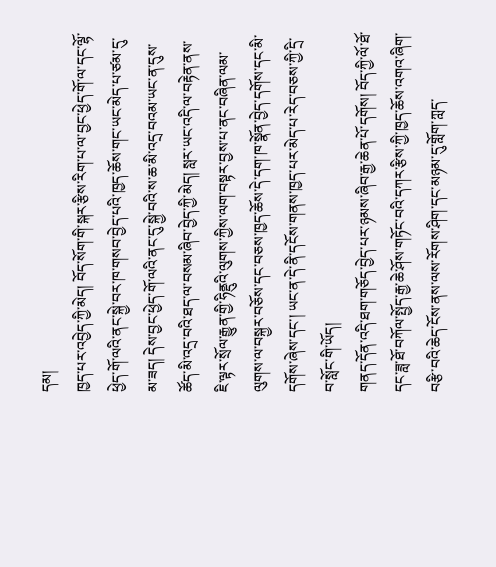དམ།
ཁྱད་པར་འབྱེད་ཀྱི་མེད། བོད་སོག་གི་སྐར་རྩིས་རིག་པ་ལ་བྱང་ཕྱེད་གོ་ལ་དང་ལྷོ་ཕྱེད་གོ་ལའི་ནང་སྐྱེ་བར་ཁ་གསབ་བྱེད་པའི་ཁྱད་ཆོས་གང་ཡང་མེད་པ་ཙམ་དུ་མ་ཟད། དེས་བྱང་ཕྱེད་གོ་ལའི་ནང་དུ་སྐྱེ་བའི་ས་ཆ་མི་འདྲ་བའམ་ཡང་ན་དུས་ཚོད་མི་འདྲ་བའི་ཐད་ལ་བསམ་ཞིབ་བྱེད་ཀྱི་མེད། སླར་ཡང་འདི་ལ་བརྟེན་ནས་ཇི་ལྟར་སྲོལ་རྒྱུན་གྱི་ཧིནྡུའི་ལུགས་ཀྱིས་ལག་བསྟར་བྱས་པ་ནང་བཞིན་ལམ་ལུགས་ལ་བསྐྱར་བཅོས་དང་བཅས་ཁྱད་ཆོས་དེ་དག་ཁ་སྣོན་བྱེད་དགོས་དང་མི་དགོས་ཞེས་དང་། ཡང་ན་དེ་ནི་དངོས་གནས་ཁྱད་པར་མེད་པ་རེད་བཅས་ཀྱི་དྲི་བ་སློང་གི་ཡོད།
གནད་དོན་འདི་ཐག་གཅོད་བྱེད་པར་ཉམས་ཞིབ་རྒྱ་ཆེན་པོ་དགོས། བོད་ཀྱི་ལོ་ཐོ་དང་ཟླ་ཐོ་བཀོལ་སྤྱོད་རྒྱ་ཆེ་ཤོས་གཏོང་བའི་དཀར་རྩིས་ཀྱི་ཁྱད་ཆོས་འགའ་ཞིག་བརྩི་བའི་ཆེད་ངོས་ནས་ལས་རོགས་ཤིག་དང་མཉམ་དུ་གློག་ཀླད་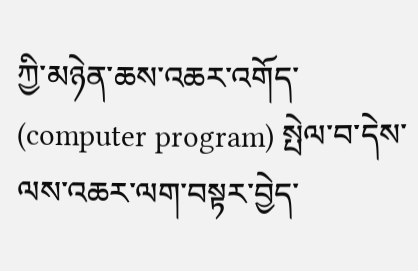ཀྱི་མཉེན་ཆས་འཆར་འགོད་ (computer program) སྤེལ་བ་དེས་ལས་འཆར་ལག་བསྟར་བྱེད་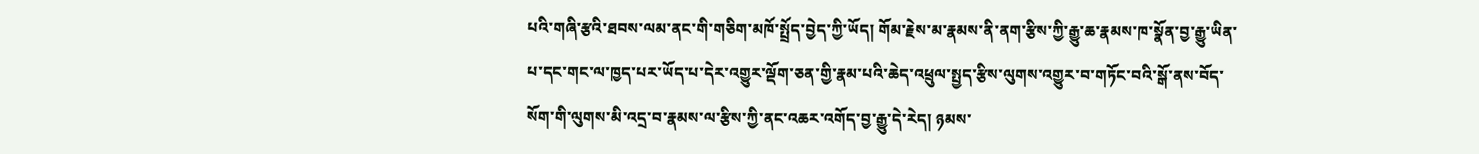པའི་གཞི་རྩའི་ཐབས་ལམ་ནང་གི་གཅིག་མཁོ་སྤྲོད་བྱེད་ཀྱི་ཡོད། གོམ་རྗེས་མ་རྣམས་ནི་ནག་རྩིས་ཀྱི་རྒྱུ་ཆ་རྣམས་ཁ་སྣོན་བྱ་རྒྱུ་ཡིན་པ་དང་གང་ལ་ཁྱད་པར་ཡོད་པ་དེར་འགྱུར་ལྡོག་ཅན་གྱི་རྣམ་པའི་ཆེད་འཕྲུལ་སྤྱད་རྩིས་ལུགས་འགྱུར་བ་གཏོང་བའི་སྒོ་ནས་བོད་སོག་གི་ལུགས་མི་འདྲ་བ་རྣམས་ལ་རྩིས་ཀྱི་ནང་འཆར་འགོད་བྱ་རྒྱུ་དེ་རེད། ཉམས་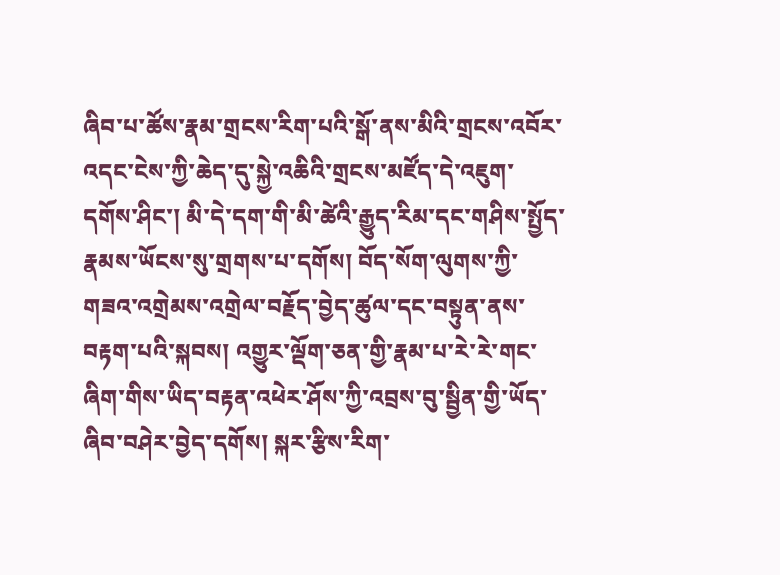ཞིབ་པ་ཚོས་རྣམ་གྲངས་རིག་པའི་སྒོ་ནས་མིའི་གྲངས་འབོར་འདང་ངེས་ཀྱི་ཆེད་དུ་སྐྱེ་འཆིའི་གྲངས་མཛོད་དེ་འཇུག་དགོས་ཤིང་། མི་དེ་དག་གི་མི་ཚེའི་རྒྱུད་རིམ་དང་གཤིས་སྤྱོད་རྣམས་ཡོངས་སུ་གྲགས་པ་དགོས། བོད་སོག་ལུགས་ཀྱི་གཟའ་འགྲེམས་འགྲེལ་བརྗོད་བྱེད་ཚུལ་དང་བསྟུན་ནས་བརྟག་པའི་སྐབས། འགྱུར་ལྡོག་ཅན་གྱི་རྣམ་པ་རེ་རེ་གང་ཞིག་གིས་ཡིད་བརྟན་འཕེར་ཤོས་ཀྱི་འབྲས་བུ་སྦྱིན་གྱི་ཡོད་ཞིབ་བཤེར་བྱེད་དགོས། སྐར་རྩིས་རིག་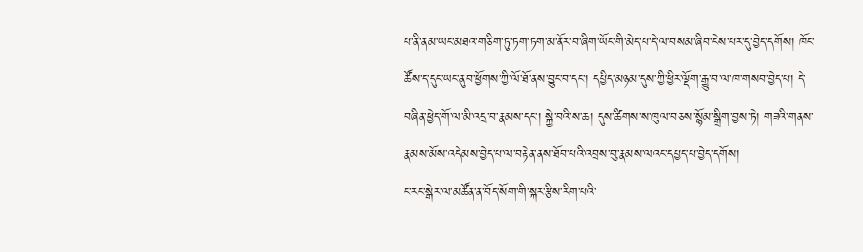པ་ནི་ནམ་ཡང་མཐའ་གཅིག་ཏུ་ཏག་ཏག་མ་ནོར་བ་ཞིག་ཡོང་གི་མེད་པ་དེ་ལ་བསམ་ཞིབ་ངེས་པར་དུ་བྱེད་དགོས། ཁོང་ཚོས་ད་དུང་ཡང་ནུབ་ཕྱོགས་ཀྱི་ལོ་ཐོ་ནས་བྱུང་བ་དང་། དཔྱིད་མཉམ་དུས་ཀྱི་ཕྱིར་ལྡོག་རྒྱུ་བ་ལ་ཁ་གསབ་བྱེད་པ། དེ་བཞིན་ཕྱེད་གོ་ལ་མི་འདྲ་བ་རྣམས་དང་། སྐྱེ་བའི་ས་ཆ། དུས་ཚིགས་ས་ཁུལ་བཅས་སྙོམ་སྒྲིག་བྱས་ཏེ། གཟའི་གནས་རྣམས་མོས་འདེམས་བྱེད་པ་ལ་བརྟེན་ནས་ཐོབ་པའི་འབྲས་བུ་རྣམས་ལའང་དཔྱད་པ་བྱེད་དགོས།
ང་རང་སྒེར་ལ་མཚོན་ན་བོད་སོག་གི་སྐར་རྩིས་རིག་པའི་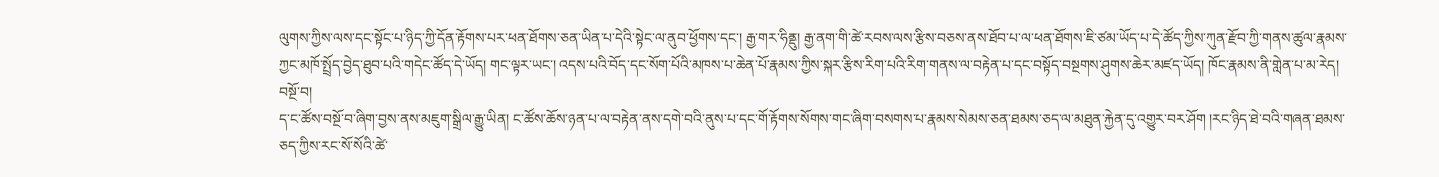ལུགས་ཀྱིས་ལས་དང་སྟོང་པ་ཉིད་ཀྱི་དོན་རྟོགས་པར་ཕན་ཐོགས་ཅན་ཡིན་པ་དེའི་སྟེང་ལ་ནུབ་ཕྱོགས་དང་། རྒྱ་གར་ཧིནྡུ། རྒྱ་ནག་གི་ཚེ་རབས་ལས་རྩིས་བཅས་ནས་ཐོབ་པ་ལ་ཕན་ཐོགས་ཇི་ཙམ་ཡོད་པ་དེ་ཚོད་ཀྱིས་ཀུན་རྫོབ་ཀྱི་གནས་ཚུལ་རྣམས་ཀྱང་མཁོ་སྤྲོད་བྱེད་ཐུབ་པའི་གདེང་ཚོད་དེ་ཡོད། གང་ལྟར་ཡང་། འདས་པའི་བོད་དང་སོག་པོའི་མཁས་པ་ཆེན་པོ་རྣམས་ཀྱིས་སྐར་རྩིས་རིག་པའི་རིག་གནས་ལ་བརྟེན་པ་དང་བསྟོད་བསྔགས་ཤུགས་ཆེར་མཛད་ཡོད། ཁོང་རྣམས་ནི་གླེན་པ་མ་རེད།
བསྔོ་བ།
ད་ང་ཚོས་བསྔོ་བ་ཞིག་བྱས་ནས་མཇུག་སྒྲིལ་རྒྱུ་ཡིན། ང་ཚོས་ཆོས་ཉན་པ་ལ་བརྟེན་ནས་དགེ་བའི་ནུས་པ་དང་གོ་རྟོགས་སོགས་གང་ཞིག་བསགས་པ་རྣམས་སེམས་ཅན་ཐམས་ཅད་ལ་མཐུན་རྐྱེན་དུ་འགྱུར་བར་ཤོག །རང་ཉིད་ཐེ་བའི་གཞན་ཐམས་ཅད་ཀྱིས་རང་སོ་སོའི་ཚེ་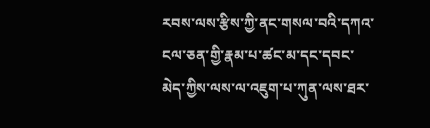རབས་ལས་རྩིས་ཀྱི་ནང་གསལ་བའི་དཀའ་ངལ་ཅན་གྱི་རྣམ་པ་ཚང་མ་དང་དབང་མེད་ཀྱིས་ལས་ལ་འཇུག་པ་ཀུན་ལས་ཐར་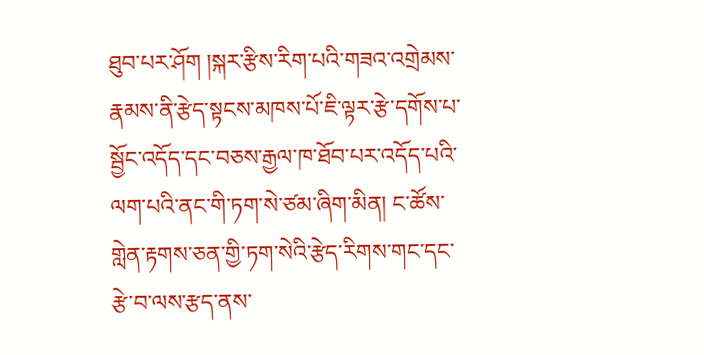ཐུབ་པར་ཤོག །སྐར་རྩིས་རིག་པའི་གཟའ་འགྲེམས་རྣམས་ནི་རྩེད་སྟངས་མཁས་པོ་ཇི་ལྟར་རྩེ་དགོས་པ་སྦྱོང་འདོད་དང་བཅས་རྒྱལ་ཁ་ཐོབ་པར་འདོད་པའི་ལག་པའི་ནང་གི་ཏག་སེ་ཙམ་ཞིག་མིན། ང་ཚོས་གླེན་རྟགས་ཅན་གྱི་ཏག་སེའི་རྩེད་རིགས་གང་དང་རྩེ་བ་ལས་རྩད་ནས་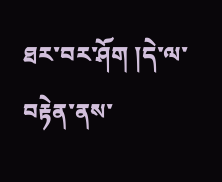ཐར་བར་ཤོག །དེ་ལ་བརྟེན་ནས་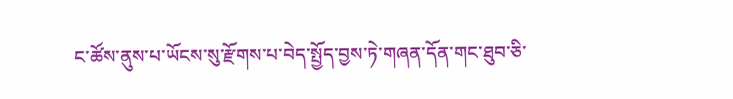ང་ཚོས་ནུས་པ་ཡོངས་སུ་རྫོགས་པ་བེད་སྤྱོད་བྱས་ཏེ་གཞན་དོན་གང་ཐུབ་ཅི་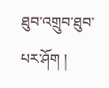ཐུབ་འགྲུབ་ཐུབ་པར་ཤོག །